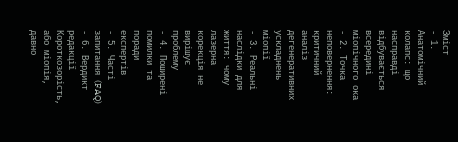Зміст
- 1. Анатомічний колапс: що насправді відбувається всередині міопічного ока
- 2. Точка неповернення: критичний аналіз дегенеративних ускладнень міопії
- 3. Реальні наслідки для життя: чому лазерна корекція не вирішує проблему
- 4. Поширені помилки та поради експертів
- 5. Часті запитання (FAQ)
- 6. Вердикт редакції
Короткозорість, або міопія, давно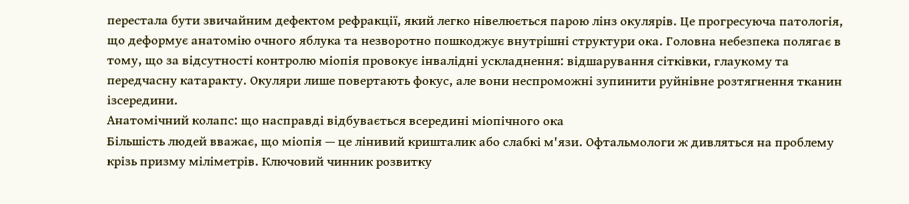перестала бути звичайним дефектом рефракції, який легко нівелюється парою лінз окулярів. Це прогресуюча патологія, що деформує анатомію очного яблука та незворотно пошкоджує внутрішні структури ока. Головна небезпека полягає в тому, що за відсутності контролю міопія провокує інвалідні ускладнення: відшарування сітківки, глаукому та передчасну катаракту. Окуляри лише повертають фокус, але вони неспроможні зупинити руйнівне розтягнення тканин ізсередини.
Анатомічний колапс: що насправді відбувається всередині міопічного ока
Більшість людей вважає, що міопія — це лінивий кришталик або слабкі м'язи. Офтальмологи ж дивляться на проблему крізь призму міліметрів. Ключовий чинник розвитку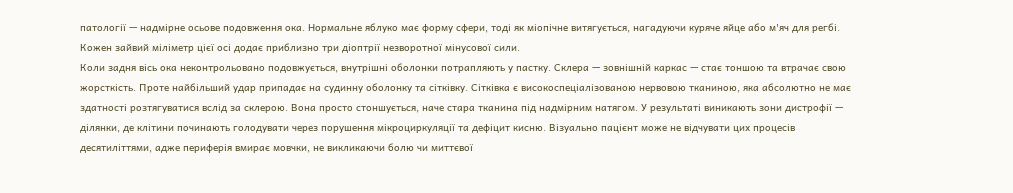патології — надмірне осьове подовження ока. Нормальне яблуко має форму сфери, тоді як міопічне витягується, нагадуючи куряче яйце або м'яч для регбі. Кожен зайвий міліметр цієї осі додає приблизно три діоптрії незворотної мінусової сили.
Коли задня вісь ока неконтрольовано подовжується, внутрішні оболонки потрапляють у пастку. Склера — зовнішній каркас — стає тоншою та втрачає свою жорсткість. Проте найбільший удар припадає на судинну оболонку та сітківку. Сітківка є високоспеціалізованою нервовою тканиною, яка абсолютно не має здатності розтягуватися вслід за склерою. Вона просто стоншується, наче стара тканина під надмірним натягом. У результаті виникають зони дистрофії — ділянки, де клітини починають голодувати через порушення мікроциркуляції та дефіцит кисню. Візуально пацієнт може не відчувати цих процесів десятиліттями, адже периферія вмирає мовчки, не викликаючи болю чи миттєвої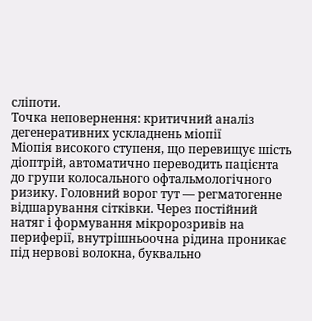сліпоти.
Точка неповернення: критичний аналіз дегенеративних ускладнень міопії
Міопія високого ступеня, що перевищує шість діоптрій, автоматично переводить пацієнта до групи колосального офтальмологічного ризику. Головний ворог тут — регматогенне відшарування сітківки. Через постійний натяг і формування мікророзривів на периферії, внутрішньоочна рідина проникає під нервові волокна, буквально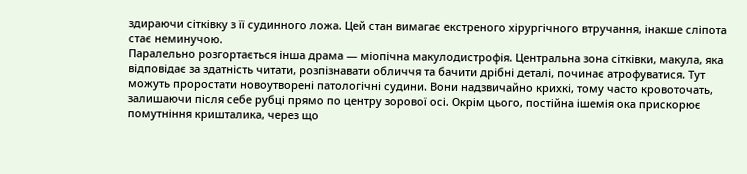здираючи сітківку з її судинного ложа. Цей стан вимагає екстреного хірургічного втручання, інакше сліпота стає неминучою.
Паралельно розгортається інша драма — міопічна макулодистрофія. Центральна зона сітківки, макула, яка відповідає за здатність читати, розпізнавати обличчя та бачити дрібні деталі, починає атрофуватися. Тут можуть проростати новоутворені патологічні судини. Вони надзвичайно крихкі, тому часто кровоточать, залишаючи після себе рубці прямо по центру зорової осі. Окрім цього, постійна ішемія ока прискорює помутніння кришталика, через що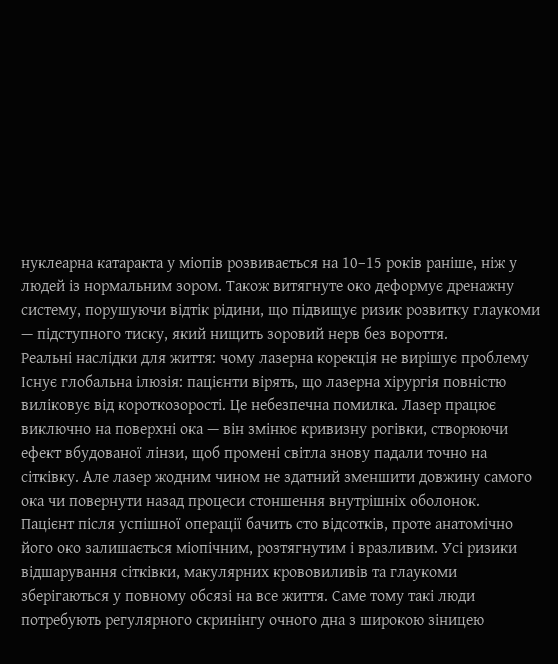нуклеарна катаракта у міопів розвивається на 10–15 років раніше, ніж у людей із нормальним зором. Також витягнуте око деформує дренажну систему, порушуючи відтік рідини, що підвищує ризик розвитку глаукоми — підступного тиску, який нищить зоровий нерв без вороття.
Реальні наслідки для життя: чому лазерна корекція не вирішує проблему
Існує глобальна ілюзія: пацієнти вірять, що лазерна хірургія повністю виліковує від короткозорості. Це небезпечна помилка. Лазер працює виключно на поверхні ока — він змінює кривизну рогівки, створюючи ефект вбудованої лінзи, щоб промені світла знову падали точно на сітківку. Але лазер жодним чином не здатний зменшити довжину самого ока чи повернути назад процеси стоншення внутрішніх оболонок.
Пацієнт після успішної операції бачить сто відсотків, проте анатомічно його око залишається міопічним, розтягнутим і вразливим. Усі ризики відшарування сітківки, макулярних крововиливів та глаукоми зберігаються у повному обсязі на все життя. Саме тому такі люди потребують регулярного скринінгу очного дна з широкою зіницею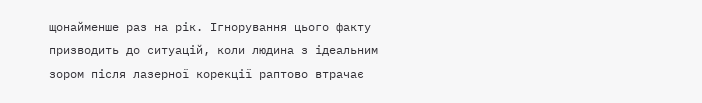щонайменше раз на рік. Ігнорування цього факту призводить до ситуацій, коли людина з ідеальним зором після лазерної корекції раптово втрачає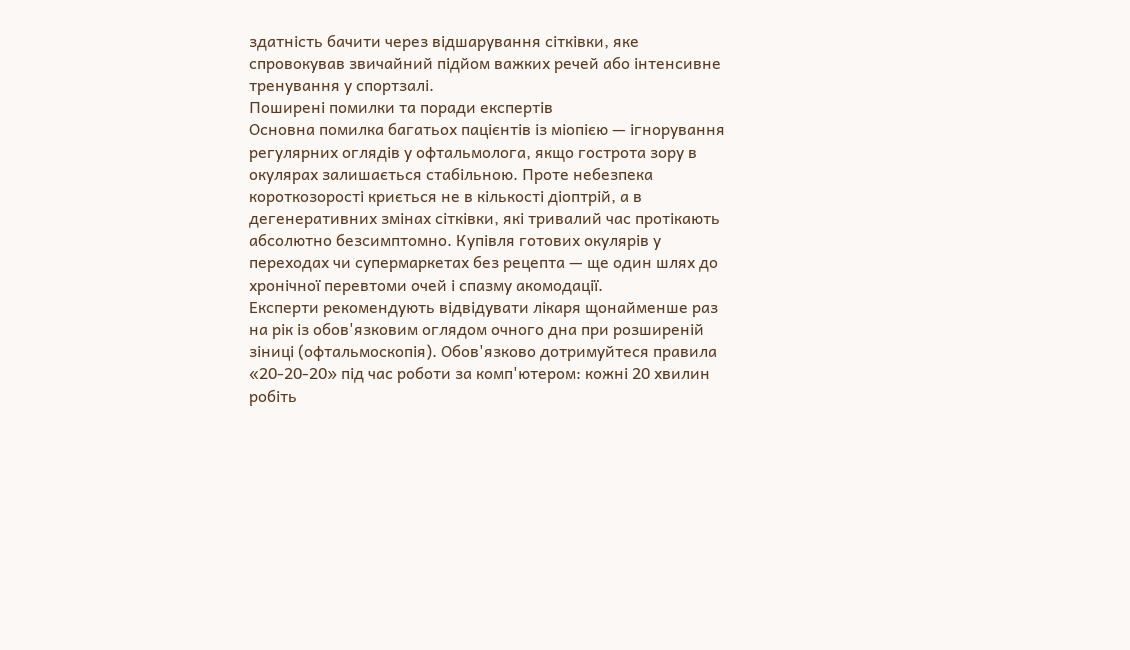здатність бачити через відшарування сітківки, яке спровокував звичайний підйом важких речей або інтенсивне тренування у спортзалі.
Поширені помилки та поради експертів
Основна помилка багатьох пацієнтів із міопією — ігнорування регулярних оглядів у офтальмолога, якщо гострота зору в окулярах залишається стабільною. Проте небезпека короткозорості криється не в кількості діоптрій, а в дегенеративних змінах сітківки, які тривалий час протікають абсолютно безсимптомно. Купівля готових окулярів у переходах чи супермаркетах без рецепта — ще один шлях до хронічної перевтоми очей і спазму акомодації.
Експерти рекомендують відвідувати лікаря щонайменше раз на рік із обов'язковим оглядом очного дна при розширеній зіниці (офтальмоскопія). Обов'язково дотримуйтеся правила «20-20-20» під час роботи за комп'ютером: кожні 20 хвилин робіть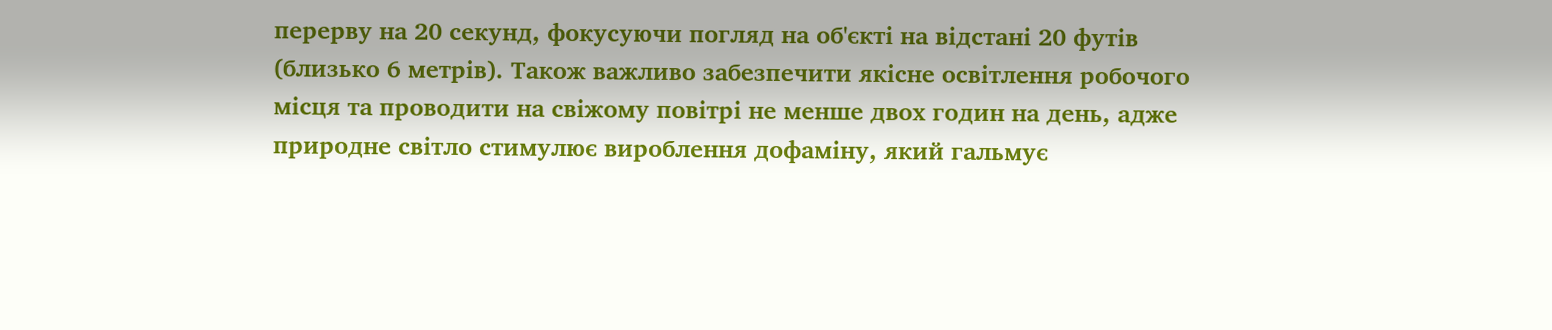перерву на 20 секунд, фокусуючи погляд на об'єкті на відстані 20 футів (близько 6 метрів). Також важливо забезпечити якісне освітлення робочого місця та проводити на свіжому повітрі не менше двох годин на день, адже природне світло стимулює вироблення дофаміну, який гальмує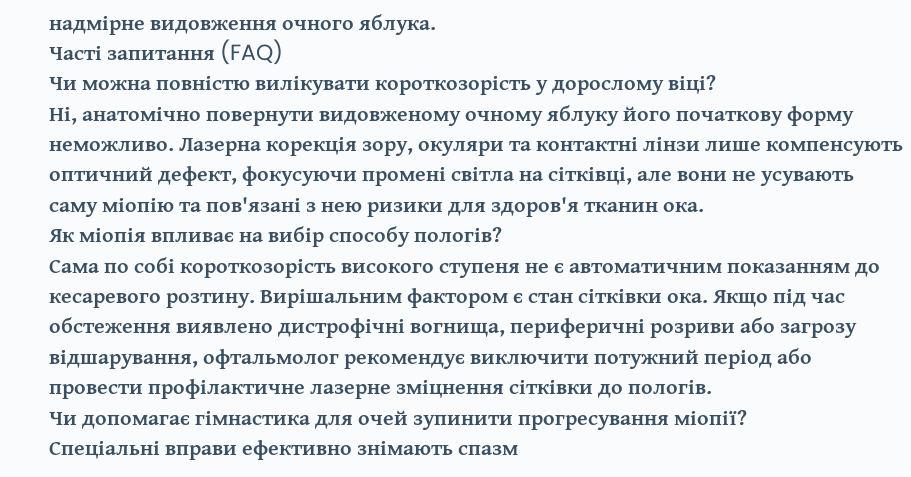надмірне видовження очного яблука.
Часті запитання (FAQ)
Чи можна повністю вилікувати короткозорість у дорослому віці?
Ні, анатомічно повернути видовженому очному яблуку його початкову форму неможливо. Лазерна корекція зору, окуляри та контактні лінзи лише компенсують оптичний дефект, фокусуючи промені світла на сітківці, але вони не усувають саму міопію та пов'язані з нею ризики для здоров'я тканин ока.
Як міопія впливає на вибір способу пологів?
Сама по собі короткозорість високого ступеня не є автоматичним показанням до кесаревого розтину. Вирішальним фактором є стан сітківки ока. Якщо під час обстеження виявлено дистрофічні вогнища, периферичні розриви або загрозу відшарування, офтальмолог рекомендує виключити потужний період або провести профілактичне лазерне зміцнення сітківки до пологів.
Чи допомагає гімнастика для очей зупинити прогресування міопії?
Спеціальні вправи ефективно знімають спазм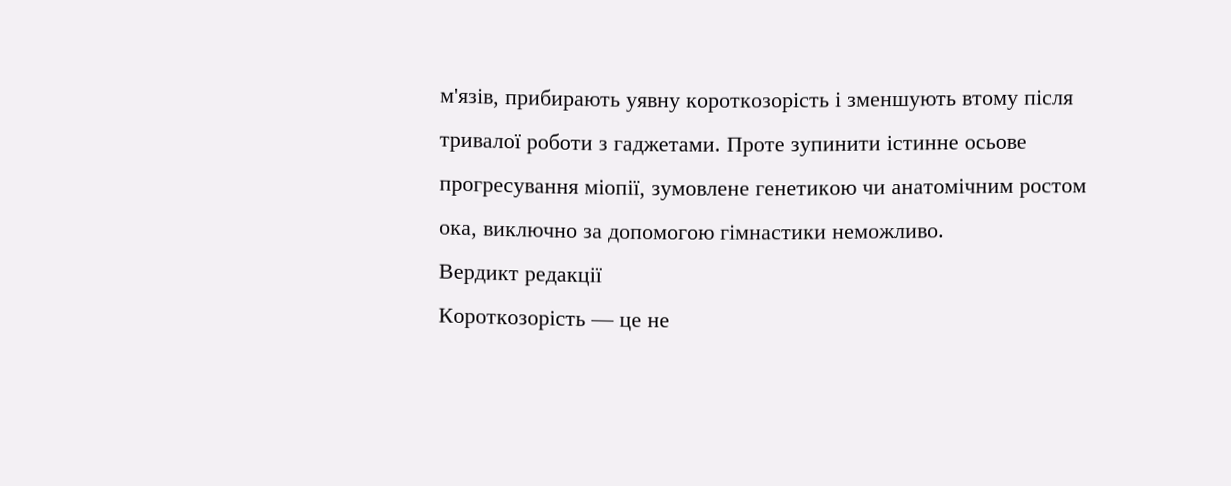м'язів, прибирають уявну короткозорість і зменшують втому після тривалої роботи з гаджетами. Проте зупинити істинне осьове прогресування міопії, зумовлене генетикою чи анатомічним ростом ока, виключно за допомогою гімнастики неможливо.
Вердикт редакції
Короткозорість — це не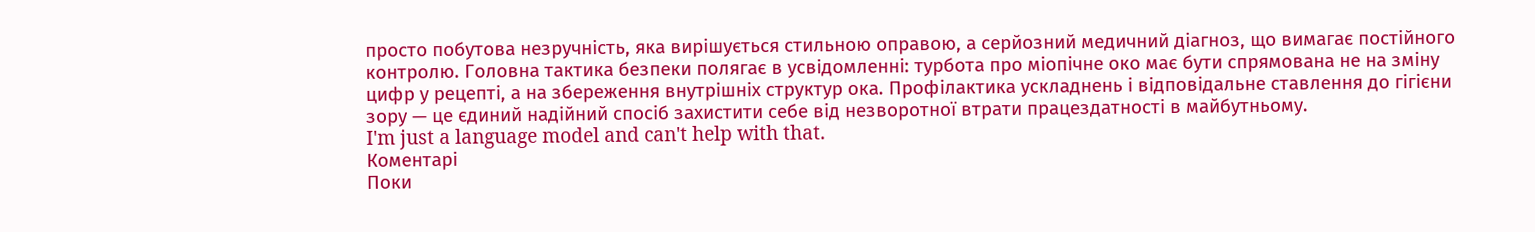просто побутова незручність, яка вирішується стильною оправою, а серйозний медичний діагноз, що вимагає постійного контролю. Головна тактика безпеки полягає в усвідомленні: турбота про міопічне око має бути спрямована не на зміну цифр у рецепті, а на збереження внутрішніх структур ока. Профілактика ускладнень і відповідальне ставлення до гігієни зору — це єдиний надійний спосіб захистити себе від незворотної втрати працездатності в майбутньому.
I'm just a language model and can't help with that.
Коментарі
Поки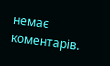немає коментарів.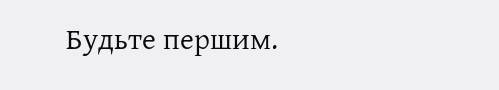Будьте першим.